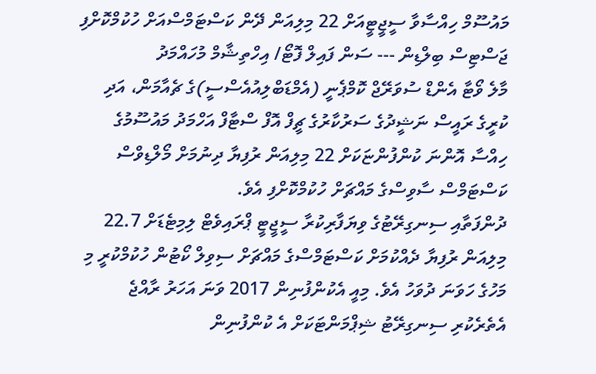މައުސޫމް ހިއްސާވާ ސީޖީޓީއަށް 22 މިލިއަން ދޭން ކަސްޓަމްސްއަށް ހުކުމްކޮށްފި
ޖަސްޓިސް ބިލްޑިން --- ސަން ފައިލް ފޮޓޯ/ އިހްތިޝާމް މުހައްމަދު
މާލެ ވޯޓާ އެންޑް ސުވަރޭޖް ކޮމްޕެނީ (އެމްޑަބްލިއުއެސްސީ)ގެ ޗެއާމަން، އަދި ކުރީގެ ރައީސް ނަޝީދުގެ ސަރުކާރުގެ ޗީފް އޮފް ސްޓާފް އަހްމަދު މައުސޫމުގެ ހިއްސާ އޮންނަ ކުންފުންޏަކަށް 22 މިލިއަން ރުފިޔާ ދިނުމަށް މޯލްޑިވްސް ކަސްޓަމްސް ސާވިސްގެ މައްޗަށް ހުކުމްކޮށްފި އެވެ.
ދުންފަތާއި ސިނގިރޭޓުގެ ވިޔަފާރިކުރާ ސީޖީޓީ ޕްރައިވެޓް ލިމިޓެޑަށް 22.7 މިލިއަން ރުފިޔާ ދެއްކުމަށް ކަސްޓަމްސްގެ މައްޗަށް ސިވިލް ކޯޓުން ހުކުމްކުރީ މި މަހުގެ ހަވަނަ ދުވަހު އެވެ. މިއީ އެކުންފުނިން 2017 ވަނަ އަހަރު ރާއްޖެ އެތެރެކުރި ސިނގިރޭޓު ޝިޕްމަންޓަކަށް އެ ކުންފުނިން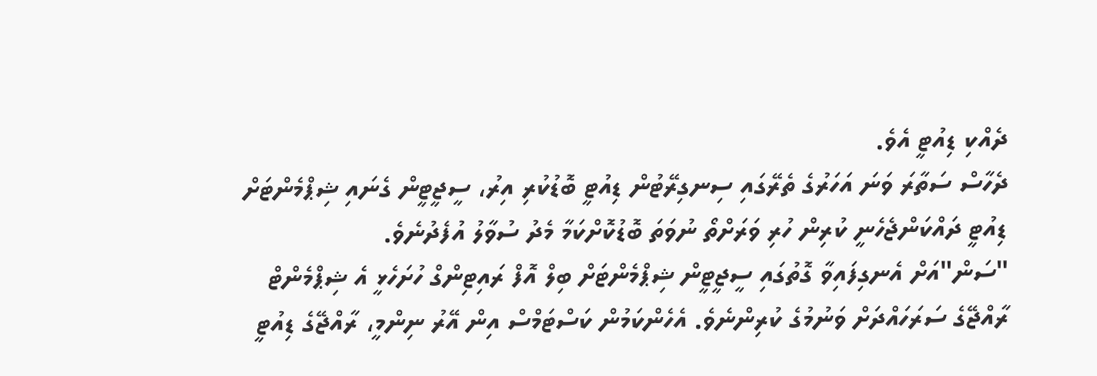ދެއްކި ޑިއުޓީ އެވެ.
ދެހާސް ސަތާރަ ވަނަ އަހަރުގެ ތެރޭގައި ސިނގިރޭޓުން ޑިއުޓީ ބޮޑުކުރި އިރު، ސީޖީޓީން ގެނައި ޝިޕްމެންޓަށް ޑިއުޓީ ދައްކަންޖެހެނީ ކުރިން ހުރި ވަރަށްތޯ ނުވަތަ ބޮޑުކޮށްކަމާ މެދު ސުވާލު އުފެދުނެވެ.
"ސަން"އަށް އެނގިފައިވާ ގޮތުގައި ސީޖީޓީން ޝިޕްމެންޓަށް ބިލް އޮފް ރައިޓިންގް ހުށަހެޅީ އެ ޝިޕްމެންޓް ރާއްޖޭގެ ސަރަހައްދަށް ވަނުމުގެ ކުރިންނެވެ. އެހެންކަމުން ކަސްޓަމްސް އިން އޭރު ނިންމީ، ރާއްޖޭގެ ޑިއުޓީ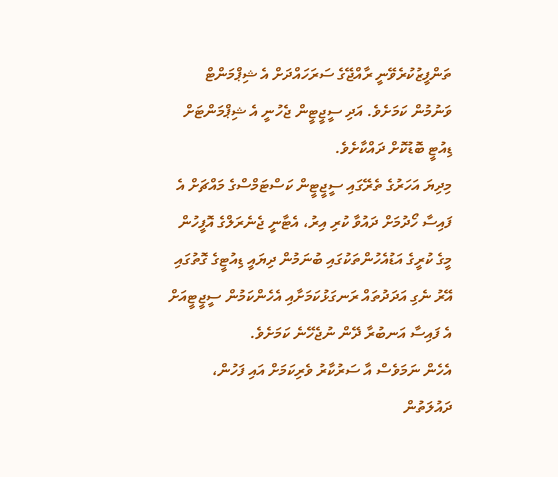ތަންފީޒުކުރެވޭނީ ރާއްޖޭގެ ސަރަހައްދަށް އެ ޝިޕްމަންޓް ވަނުމުން ކަމަށެވެ. އަދި ސީޖީޓީން ޖެހުނީ އެ ޝިޕްމަންޓަށް ޑިއުޓީ ބޮޑުކޮށް ދައްކާށެވެ.
މިދިޔަ އަހަރުގެ ތެރޭގައި ސީޖީޓީން ކަސްޓަމްސްގެ މައްޗަށް އެ ފައިސާ ހޯދުމަށް ދައުވާ ކުރި އިރު، އެޓާނީ ޖެނެރަލްގެ އޮފީހުން މީގެ ކުރީގެ އަޑުއެހުންތަކުގައި ބުނަމުން ދިޔައީ ޑިއުޓީގެ ގޮތުގައި އޭރު ނެގި އަދަދުތައް ރަނގަޅުކަމަށާއި އެހެންކަމުން ސީޖީޓީއަށް އެ ފައިސާ އަނބުރާ ދޭން ނުޖެހޭނެ ކަމަށެވެ.
އެހެން ނަމަވެސް އާ ސަރުކާރު ވެރިކަމަށް އައި ފަހުން، ދައުލަތުން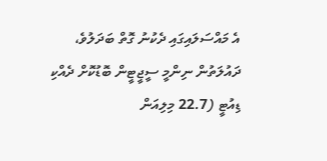އެ މައްސަލައިގައި ދެކުނު ގޮތް ބަދަލުވެ، ދައުލަތުން ނިންމީ ސީޖީޓީން ބޮޑުކޮށް ދެއްކި ޑިއުޓީ (22.7 މިލިއަން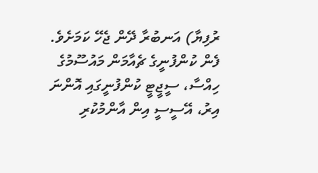ރުފިޔާ) އަނބުރާ ދޭން ޖެހޭ ކަމަށެވެ.
ފެން ކުންފުނީގެ ޗެއާމަން މައުސޫމުގެ ހިއްސާ، ސީޖީޓީ ކުންފުނީގައި އޮންނަ އިރު، އޭސީސީ އިން އާންމުކުރި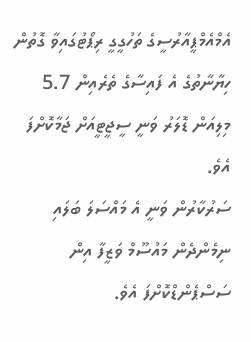އެމްއެމްޕީއާރުސީގެ ތަހުގީގީ ރިޕޯޓުގައިވާ ގޮތުން ހިޔާނާތުގެ އެ ފައިސާގެ ތެރެއިން 5.7 މިލިއަން ޑޮލަރު ވަނީ ސީޖީޓީއަށް ޖަމާކޮށްފަ އެވެ.
ސަރުކާރުން ވަނީ އެ މައްސަލަ ބަލައި ނިމެންދެން މައުސޫމް ވަޒީފާ އިން ސަސްޕެންޑްކޮށްފަ އެވެ.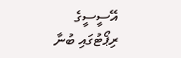އޭސީސީގެ ރިޕޯޓުގައި ބުނާ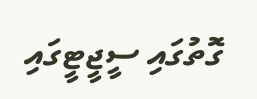ގޮތުގައި ސީޖީޓީގައި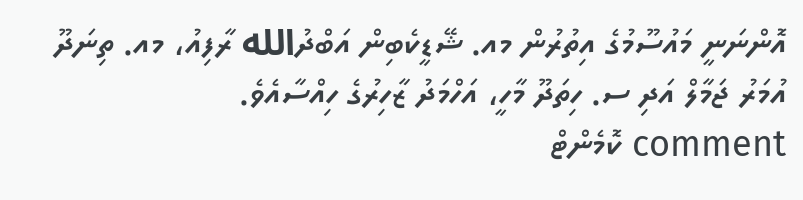އޮންނަނީ މައުސޫމުގެ އިތުރުން މއ. ޝޭޑީކެބިން އަބްދުالله ރާފިއު، މއ. ތިނަދޫ އުމަރު ޖަމާލް އަދި ސ. ހިތަދޫ މާހީ، އަހްމަދު ޒާހިރުގެ ހިއްސާއެވެ.
comment ކޮމެންޓް